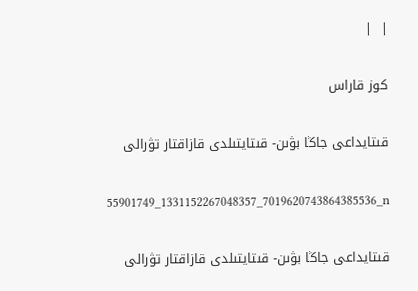|  |

كوز قاراس

قىتايداعى جاڭا بۋىن- قىتايتىلدى قازاقتار تۋرالى

55901749_1331152267048357_7019620743864385536_n

قىتايداعى جاڭا بۋىن- قىتايتىلدى قازاقتار تۋرالى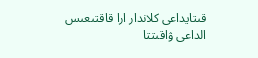قىتايداعى كلاندار ارا قاقتىعىس الداعى ۋاقىتتا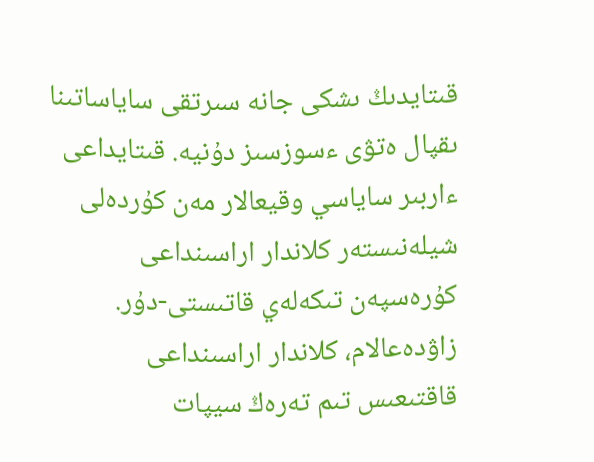قىتايدىڭ ىشكى جانە سىرتقى ساياساتىنا ىقپال ەتۋى ءسوزسىز دۇنيە. قىتايداعى ءاربىر ساياسي وقيعالار مەن كۇردەلى شيلەنىستەر كلاندار اراسىنداعى كۇرەسپەن تىكەلەي قاتىستى-دۇر. زاۋدەعالام، كلاندار اراسىنداعى قاقتىعىس تىم تەرەڭ سيپات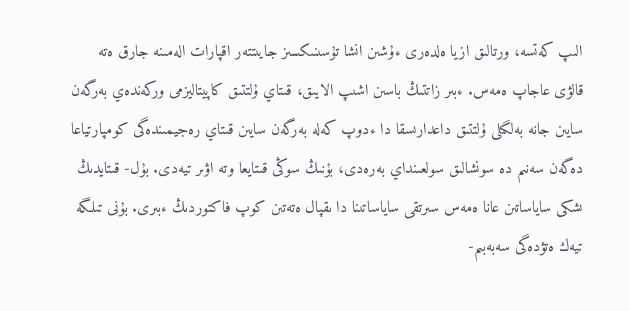الىپ كەتسە، ورتالىق ازيا ەلدەرى ءۇشىن انشا تۇسىنىكسىز جايىتتەر اقپارات الەمىنە جارق ەتە قالۋى عاجاپ ەمەس. ءبىر زاتتىڭ باسىن اشىپ الايىق، قىتاي ۇلتتىق كاپيتاليزمى وركەندەي بەرگەن سايىن جانە بەلگىلى ۇلتتىق داعدارىسقا دا ءدوپ كەلە بەرگەن سايىن قىتاي رەجيمىندەگى كومپارتياعا دەگەن سەنىم دە سونشالىق سولعىنداي بەرەدى، بۇنىڭ سوڭى قىتايعا وتە اۋىر تيەدى. بۇل- قىتايدىڭ ىشكى ساياساتىن عانا ەمەس سىرتقى ساياساتىنا دا ىقپال ەتەتىن كوپ فاكتوردىڭ ءبىرى. بۇنى تىلگە تيەك ەتۋدەگى سەبەبىم-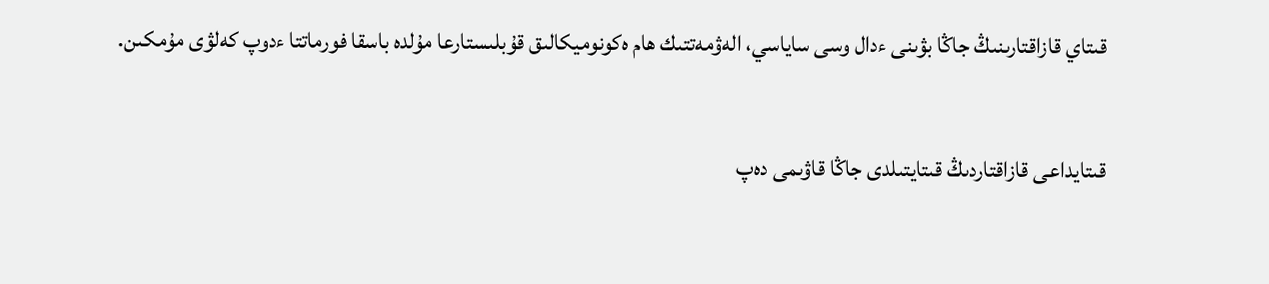قىتاي قازاقتارىنىڭ جاڭا بۋىنى ءدال وسى ساياسي، الەۋمەتتىك ھام ەكونوميكالىق قۇبلىستارعا مۇلدە باسقا فورماتتا ءدوپ كەلۋى مۇمكىن.

قىتايداعى قازاقتاردىڭ قىتايتىلدى جاڭا قاۋىمى دەپ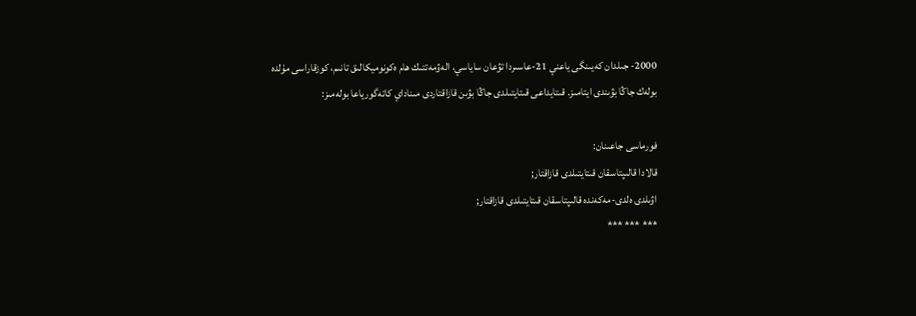2000- جىلدان كەيىنگى ياعني 21-عاسىردا تۋعان ساياسي، الەۋمەتتىك ھام ەكونوميكالىق تانىم، كوزقاراسى مۇلدە بولەك جاڭا بۋىندى ايتامىز. قىتايداعى قىتايتىلدى جاڭا بۋىن قازاقتاردى مىناداي كاتەگورياعا بولەمىز:

فورماسى جاعىنان:
قالادا قالىپتاسقان قىتايتىلدى قازاقتار;
اۋىلدى ەلدى-مەكەندە قالىپتاسقان قىتايتىلدى قازاقتار;
*** *** ***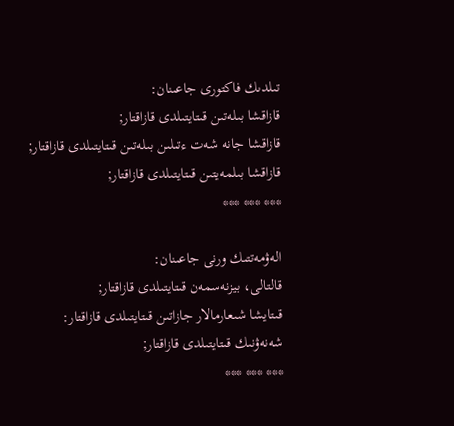تىلدىك فاكتورى جاعىنان:
قازاقشا بىلەتىن قىتايتىلدى قازاقتار;
قازاقشا جانە شەت ءتىلىن بىلەتىن قىتايتىلدى قازاقتار;
قازاقشا بىلمەيتىن قىتايتىلدى قازاقتار;
*** *** ***

الەۋمەتتىك ورنى جاعىنان:
قالتالى، بيزنەسمەن قىتايتىلدى قازاقتار;
قىتايشا شىعارمالار جازاتىن قىتايتىلدى قازاقتار:
شەنەۋنىك قىتايتىلدى قازاقتار;
*** *** ***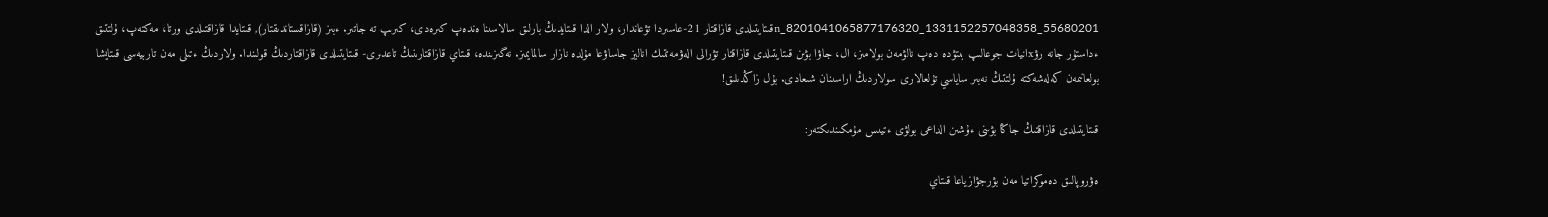55680201_1331152257048358_8201041065877176320_nقىتايتىلدى قازاقتار 21-عاسىردا تۋعاندار، ولار الدا قىتايدىڭ بارلىق سالاسىنا ەندەپ كىرەدى، كىرىپ تە جاتىر. ءبىز (قازاقستاندىقتار), قىتايدا قازاقتىلدى ورتا، مەكتەپ، ۇلتتىق ءداستۇر جانە رۋxانيات جوعالىپ بىتۋدە دەپ نالۋمەن بولامىز، ال، جاۋا بۋىن قىتايتىلدى قازاقتار تۋرالى الەۋمەتتىك اناليز جاساۋعا مۇلدە نازار سالمايمىز. نەگىزىندە، قىتاي قازاقتارىنىڭ تاعدىرى- قىتايتىلدى قازاقتاردىڭ قولىندا. ولاردىڭ ءتىلى مەن تاربيەسى قىتايشا بولعانىمەن كەلەشەكتە ۇلتتىڭ نەبىر ساياسي تۇلعالارى سولاردىڭ اراسىنان شىعادى. بۇل زاڭدىلىق!

قىتايتىلدى قازاقتىڭ جاڭا بۋىنى ءۇشىن الداعى بولۋى ءتيىس مۇمكىندىكتەر:

ەۋروپالىق دەموكراتيا مەن بۋرجۋازياعا قىتاي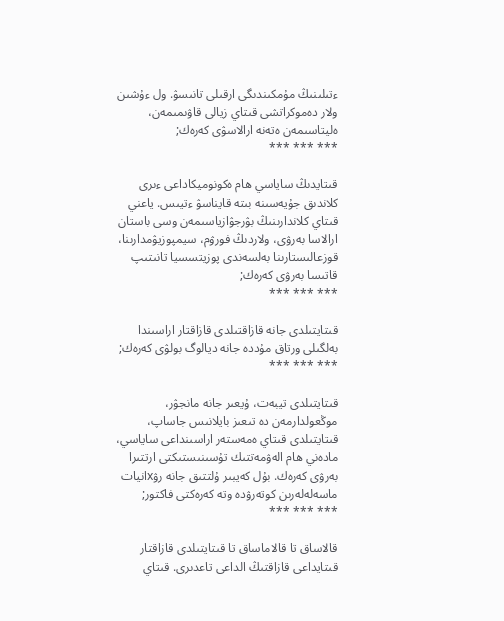ءتىلىنىڭ مۇمكىندىگى ارقىلى تانىسۋ. ول ءۇشىن ولار دەموكراتشى قىتاي زيالى قاۋىمىمەن، ەليتاسىمەن ەتەنە ارالاسۋى كەرەك;
*** *** ***

قىتايدىڭ ساياسي ھام ەكونوميكاداعى ءىرى كلاندىق جۇيەسىنە بىتە قايناسۋ ءتيىس. ياعني قىتاي كلاندارىنىڭ بۋرجۋازياسىمەن وسى باستان ارالاسا بەرۋى، ولاردىڭ فورۋم، سيمپوزيۋمدارىنا، قوزعالىستارىنا بەلسەندى پوزيتسسيا تانىتىپ قاتىسا بەرۋى كەرەك;
*** *** ***

قىتايتىلدى جانە قازاقتىلدى قازاقتار اراسىندا بەلگىلى ورتاق مۇددە جانە ديالوگ بولۋى كەرەك;
*** *** ***

قىتايتىلدى تيبەت، ۇيعىر جانە مانجۋر، موڭعولدارمەن دە تىعىز بايلانىس جاساپ، قىتايتىلدى قىتاي ەمەستەر اراسىنداعى ساياسي، مادەني ھام الەۋمەتتىك تۇسىنىستىكتى ارتتىرا بەرۋى كەرەك. بۇل كەيبىر ۇلتتىق جانە رۋxانيات ماسەلەلەرىن كوتەرۋدە وتە كەرەكتى فاكتور;
*** *** ***

قالاساق تا قالاماساق تا قىتايتىلدى قازاقتار قىتايداعى قازاقتىڭ الداعى تاعدىرى. قىتاي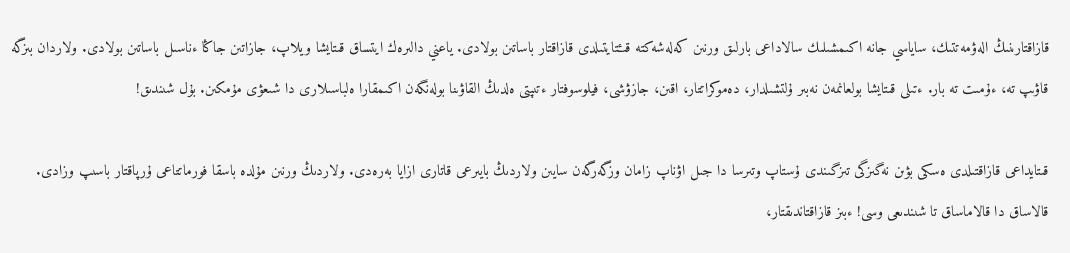قازاقتارىنىڭ الەۋمەتتىك، ساياسي جانە اكىمشىلىك سالاداعى بارلىق ورنىن كەلەشەكتە قىءتايتىلدى قازاقتار باساتىن بولادى. ياعني دالىرەك ايتساق قىتايشا ويلاپ، جازاتىن جاڭا ءناسىل باساتىن بولادى. ولاردان بىزگە قاۋىپ تە، ءۇمىت تە بار. ءتىلى قىتايشا بولعانمەن نەبىر ۇلتشىلدار، دەموكراتتار، اقىن، جازۋشى، فيلوسوفتار ءتىپتى ەلدىڭ القاۋىنا بولەنگەن اكىمقارا ەلباسىلارى دا شىعۋى مۇمكىن. بۇل شىندىق!

قىتايداعى قازاقتىلدى ەسكى بۋىن نەگىزگى تىزگىندى ۇستاپ وتىرسا دا جىل اۋناپ زامان وزگەرگەن سايىن ولاردىڭ بايىرعى قاتارى ازايا بەرەدى. ولاردىڭ ورنىن مۇلدە باسقا فورماتتاعى ۇرپاقتار باسىپ وزادى. قالاساق دا قالاماساق تا شىندىعى وسى! ءبىز قازاقتاندىقتار،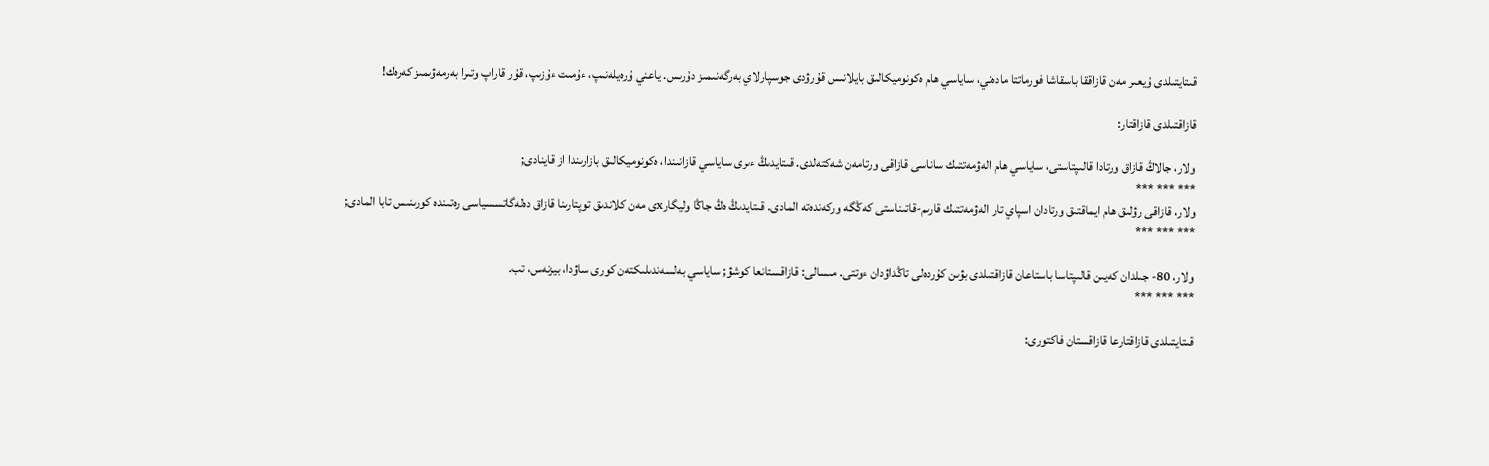قىتايتىلدى ۇيعىر مەن قازاققا باسقاشا فورماتتا مادەني، ساياسي ھام ەكونوميكالىق بايلانىس قۇرۋدى جوسپارلاي بەرگەنىمىز دۇرىس. ياعني ۇرەيلەنىپ، ءۇمىت ءۇزىپ، قۇر قاراپ وتىرا بەرمەۋىمىز كەرەك!

قازاقتىلدى قازاقتار:

ولار، جالاڭ قازاق ورتادا قالىپتاستى، ساياسي ھام الەۋمەتتىك ساناسى قازاقى ورتامەن شەكتەلدى. قىتايدىڭ ءىرى ساياسي قازانىندا، ەكونوميكالىق بازارىندا از قاينادى;
*** *** ***
ولار، قازاقى رۋلىق ھام ايماقتىق ورتادان اسپاي تار الەۋمەتتىك قارىم-قاتىناستى كەڭگە وركەندەتە المادى. قىتايدىڭ ەڭ جاڭا وليگارxى مەن كلاندىق توپتارىنا قازاق دەلەگاتسسياسى رەتىندە كورىنىس تابا المادى;
*** *** ***

ولار، 80- جىلدان كەيىن قالىپتاسا باستاعان قازاقتىلدى بۋىن كۇردەلى تاڭداۋدان ءوتتى. مىسالى: قازاقستانعا كوشۋ; ساياسي بەلسەندىلىكتەن كورى ساۋدا، بيزنەس، تب.
*** *** ***

قىتايتىلدى قازاقتارعا قازاقستان فاكتورى: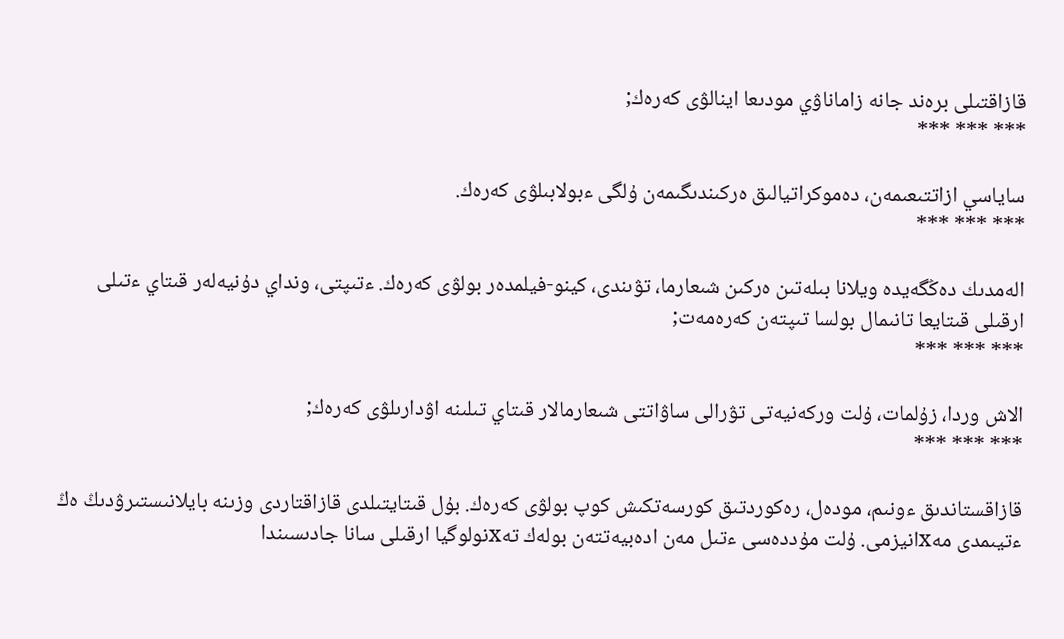قازاقتىلى برەند جانە زاماناۋي مودىعا اينالۋى كەرەك;
*** *** ***

ساياسي ازاتتىعىمەن، دەموكراتيالىق ەركىندىگىمەن ۇلگى ءبولابىلۋى كەرەك.
*** *** ***

الەمدىك دەڭگەيدە ويلانا بىلەتىن ەركىن شىعارما، تۋىندى، كينو-فيلمدەر بولۋى كەرەك. ءتىپتى، ونداي دۇنيەلەر قىتاي ءتىلى ارقىلى قىتايعا تانىمال بولسا تىپتەن كەرەمەت;
*** *** ***

الاش وردا، زۇلمات، ۇلت وركەنيەتى تۋرالى ساۋاتتى شىعارمالار قىتاي تىلىنە اۋدارىلۋى كەرەك;
*** *** ***

قازاقستاندىق ءونىم، مودەل، رەكوردتىق كورسەتكىش كوپ بولۋى كەرەك. بۇل قىتايتىلدى قازاقتاردى وزىنە بايلانىستىرۋدىڭ ەڭ ءتيىمدى مەxانيزمى. ۇلت مۇددەسى ءتىل مەن ادەبيەتتەن بولەك تەxنولوگيا ارقىلى سانا جادىسىندا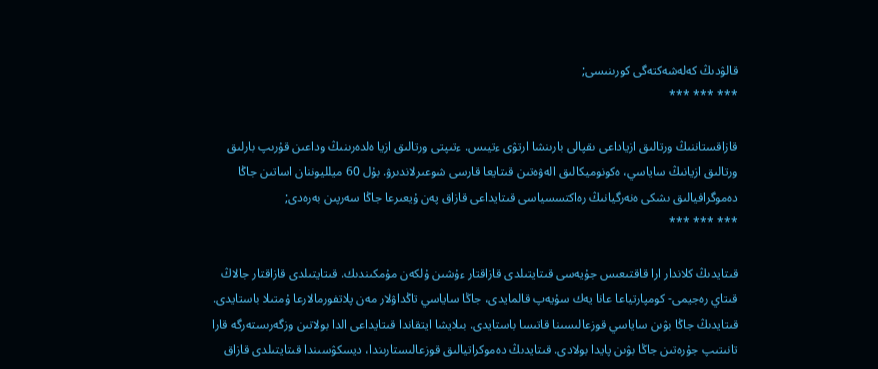قالۋدىڭ كەلەشەكتەگى كورىنىسى;
*** *** ***

قازاقستاننىڭ ورتالىق ازياداعى ىقپالى بارىنشا ارتۋى ءتيىس. ءتىپتى ورتالىق ازيا ەلدەرىنىڭ وداعىن قۇرىپ بارلىق ورتالىق ازيانىڭ ساياسي، ەكونوميكالىق الەۋەتىن قىتايعا قارسى شوعىرلاندىرۋ. بۇل 60 ميلليوننان اساتىن جاڭا دەموگرافيالىق ىشكى ەنەرگيانىڭ رەاكتسسياسى قىتايداعى قازاق پەن ۇيعىرعا جاڭا سەرپىن بەرەدى;
*** *** ***

قىتايدىڭ كلاندار ارا قاقتىعىس جۇيەسى قىتايتىلدى قازاقتار ءۇشىن ۇلكەن مۇمكىندىك. قىتايتىلدى قازاقتار جالاڭ قىتاي رەجيمى- كومپارتياعا عانا يەك سۇيەپ قالمايدى، جاڭا ساياسي تاڭداۋلار مەن پلاتفورمالارعا ۇمتىلا باستايدى. قىتايدىڭ جاڭا بۋىن ساياسي قوزعالىسىنا قاتىسا باستايدى. بىلايشا ايتقاندا قىتايداعى الدا بولاتىن وزگەرىستەرگە قارا تانىتىپ جۇرەتىن جاڭا بۋىن پايدا بولادى. قىتايدىڭ دەموكراتيالىق قوزعالىستارىندا، ديسكۋسىندا قىتايتىلدى قازاق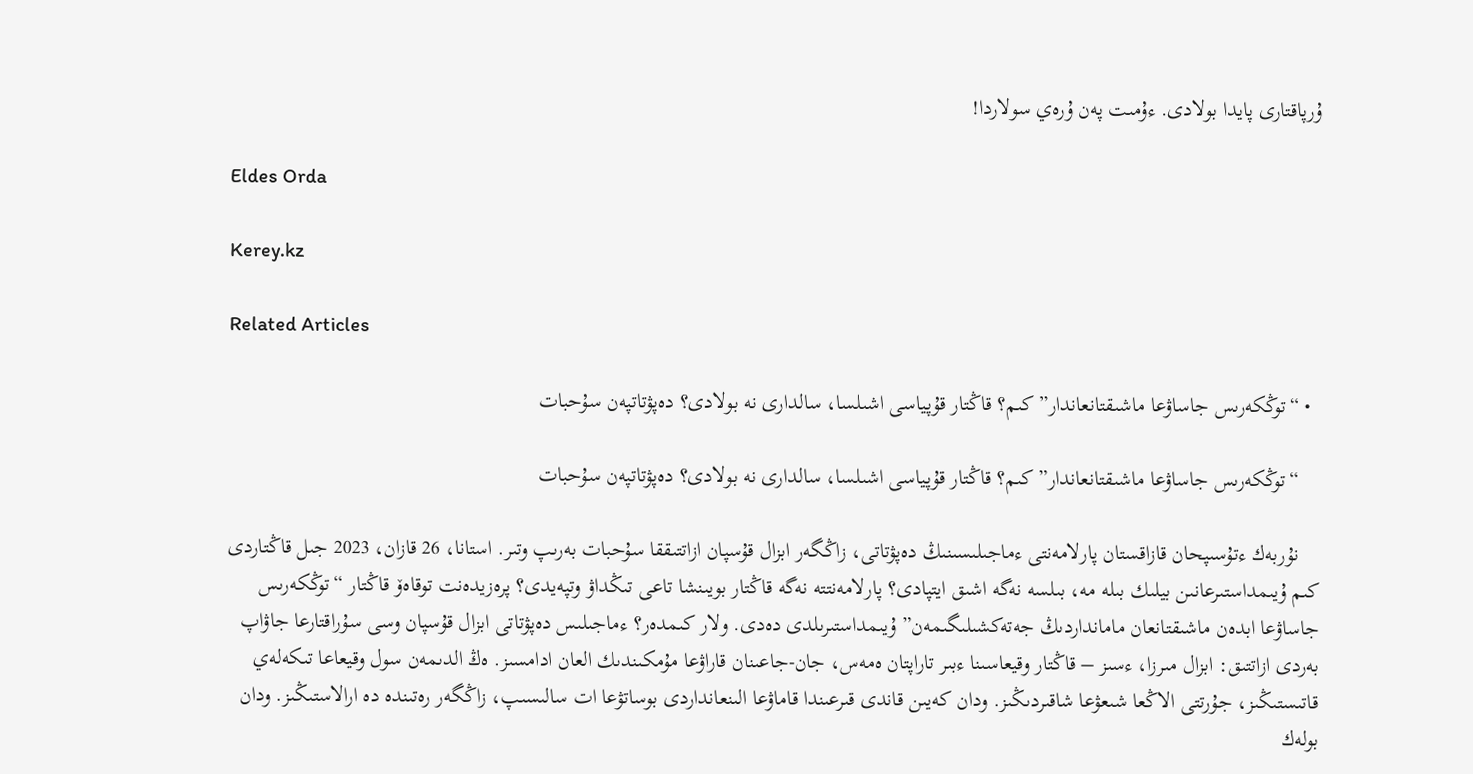ۇرپاقتارى پايدا بولادى. ءۇمىت پەن ۇرەي سولاردا!

Eldes Orda

Kerey.kz

Related Articles

  • “توڭكەرىس جاساۋعا ماشىقتانعاندار” كىم؟ قاڭتار قۇپياسى اشىلسا، سالدارى نە بولادى؟ دەپۋتاتپەن سۇحبات

    “توڭكەرىس جاساۋعا ماشىقتانعاندار” كىم؟ قاڭتار قۇپياسى اشىلسا، سالدارى نە بولادى؟ دەپۋتاتپەن سۇحبات

    نۇربەك ءتۇسىپحان قازاقستان پارلامەنتى ءماجىلىسىنىڭ دەپۋتاتى، زاڭگەر ابزال قۇسپان ازاتتىققا سۇحبات بەرىپ وتىر. استانا، 26 قازان، 2023 جىل قاڭتاردى كىم ۇيىمداستىرعانىن بيلىك بىلە مە، بىلسە نەگە اشىق ايتپادى؟ پارلامەنتتە نەگە قاڭتار بويىنشا تاعى تىڭداۋ وتپەيدى؟ پرەزيدەنت توقاەۆ قاڭتار “توڭكەرىس جاساۋعا ابدەن ماشىقتانعان مامانداردىڭ جەتەكشىلىگىمەن” ۇيىمداستىرىلدى دەدى. ولار كىمدەر؟ ءماجىلىس دەپۋتاتى ابزال قۇسپان وسى سۇراقتارعا جاۋاپ بەردى ازاتتىق: ابزال مىرزا، ءسىز – قاڭتار وقيعاسىنا ءبىر تاراپتان ەمەس، جان-جاعىنان قاراۋعا مۇمكىندىك العان ادامسىز. ەڭ الدىمەن سول وقيعاعا تىكەلەي قاتىستىڭىز، جۇرتتى الاڭعا شىعۋعا شاقىردىڭىز. ودان كەيىن قاندى قىرعىندا قاماۋعا الىنعانداردى بوساتۋعا ات سالىسىپ، زاڭگەر رەتىندە دە ارالاستىڭىز. ودان بولەك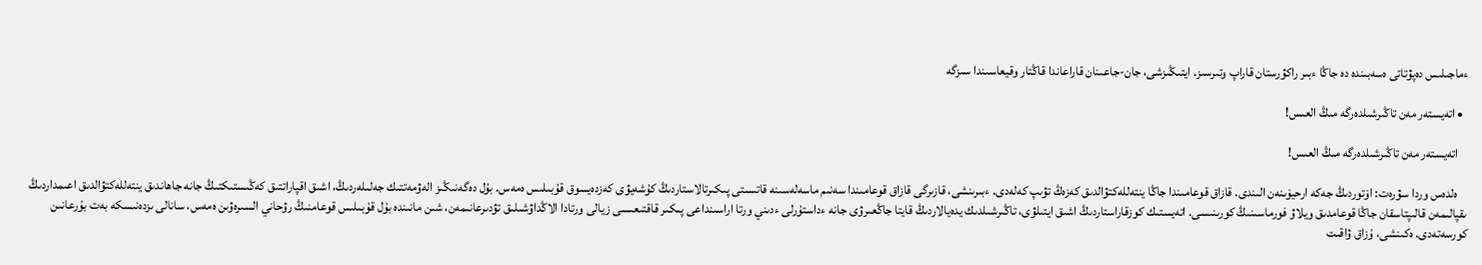ءماجىلىس دەپۋتاتى ەسەبىندە دە جاڭا ءبىر راكۋرستان قاراپ وتىرسىز. ايتىڭىزشى، جان-جاعىنان قاراعاندا قاڭتار وقيعاسىندا سىزگە

  • اتەيستەر مەن تاڭىرشىلدەرگە مىڭ العىس!

    اتەيستەر مەن تاڭىرشىلدەرگە مىڭ العىس!

    ەلدەس وردا سۋرەت: اۆتوردىڭ جەكە ارحيۆىنەن الىندى. قازاق قوعامىندا جاڭا ينتەللەكتۋالدىق كەزەڭ تۋىپ كەلەدى. ءبىرىنشى، قازىرگى قازاق قوعامىندا سەنىم ماسەلەسىنە قاتىستى پىكىرتالاستاردىڭ كۇشەيۋى كەزدەيسوق قۇبىلىس ەمەس. بۇل دەگەنىڭىز الەۋمەتتىك جەلىلەردىڭ، اشىق اقپاراتتىق كەڭىستىكتىڭ جانە جاھاندىق ينتەللەكتۋالدىق اعىمداردىڭ ىقپالىمەن قالىپتاسقان جاڭا قوعامدىق ويلاۋ فورماسىنىڭ كورىنىسى. اتەيستىك كوزقاراستاردىڭ اشىق ايتىلۋى، تاڭىرشىلدىك يدەيالاردىڭ قايتا جاڭعىرۋى جانە ءداستۇرلى ءدىني ورتا اراسىنداعى پىكىر قاقتىعىسى زيالى ورتادا الاڭداۋشىلىق تۋدىرعانىمەن، شىن مانىندە بۇل قۇبىلىس قوعامنىڭ رۋحاني السىرەۋىن ەمەس، سانالى ىزدەنىسكە بەت بۇرعانىن كورسەتەدى. ەكىنشى، ۇزاق ۋاقىت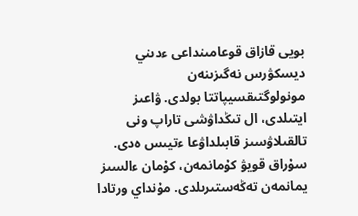بويى قازاق قوعامىنداعى ءدىني ديسكۋرس نەگىزىنەن مونولوگتىقسيپاتتا بولدى. ۋاعىز ايتىلدى، ال تىڭداۋشى تاراپ ونى تالقىلاۋسىز قابىلداۋعا ءتيىس ەدى. سۇراق قويۋ كۇمانمەن، كۇمان ءالسىز يمانمەن تەڭەستىرىلدى. مۇنداي ورتادا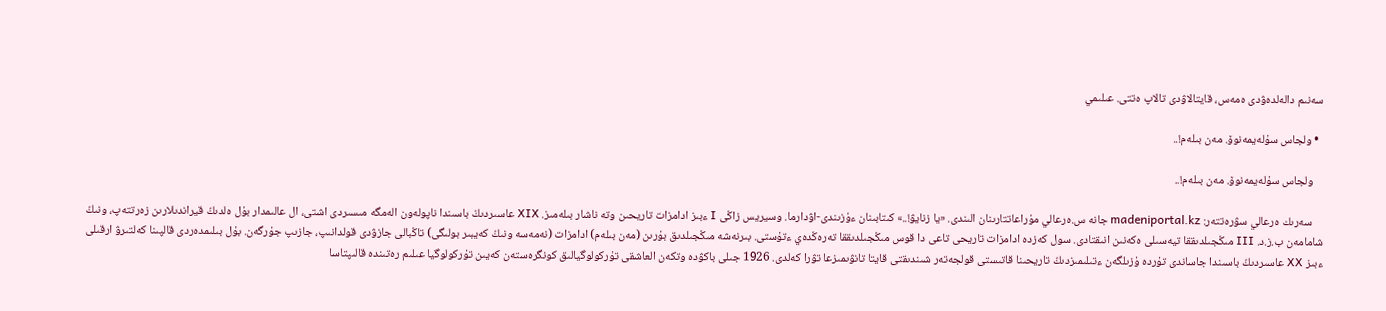سەنىم دالەلدەۋدى ەمەس، قايتالاۋدى تالاپ ەتتى. عىلىمي

  • ولجاس سۇلەيمەنوۆ. مەن بىلەم!..

    ولجاس سۇلەيمەنوۆ. مەن بىلەم!..

    سەرىك ەرعالي سۋرەتتەر: madeniportal.kz جانە س.ەرعالي مۇراعاتتارىنان الىندى. «يا زنايۋ!..» كىتابىنان ءۇزىندى-اۋدارما. وسيريس زاڭى I ءبىز ادامزات تاريحىن وتە ناشار بىلەمىز. XIX عاسىردىڭ باسىندا ناپولەون الەمگە مىسىردى اشتى، ال عالىمدار بۇل ەلدىڭ قيراندىلارىن زەرتتەپ، ونىڭ شامامەن ب.ز.د. III مىڭجىلدىققا تيەسىلى ەكەنىن انىقتادى. سول كەزدە ادامزات تاريحى تاعى دا قوس مىڭجىلدىققا تەرەڭدەي ءتۇستى. بىرنەشە مىڭجىلدىق بۇرىن (مەن بىلەم) ادامزات (نەمەسە ونىڭ كەيبىر بولىگى) تاڭبالى جازۋدى قولدانىپ، جازىپ جۇرگەن. بۇل بىلىمدەردى قالپىنا كەلتىرۋ ارقىلى ءبىز XX عاسىردىڭ باسىندا جاساندى تۇردە ۇزىلگەن ءتىلىمىزدىڭ تاريحىنا قاتىستى قولجەتەر شىندىقتى قايتا تانۋىمىزعا تۋرا كەلدى. 1926 جىلى باكۋدە وتكەن العاشقى تۇركولوگيالىق كونگرەستەن كەيىن تۇركولوگيا عىلىم رەتىندە قالىپتاسا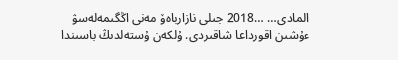المادى… …2018 جىلى نازارباەۆ مەنى اڭگىمەلەسۋ ءۇشىن اقورداعا شاقىردى. ۇلكەن ۇستەلدىڭ باسىندا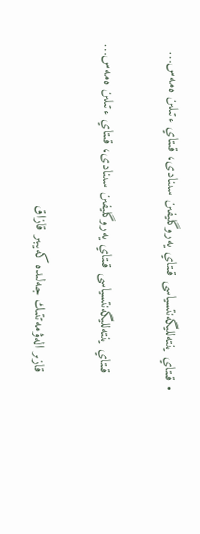• قىتاي ينتەلليگەنتسياسى قىتاي يەروگليفىن سىنادى، قىتاي ءتىلىن ەمەس…

    قىتاي ينتەلليگەنتسياسى قىتاي يەروگليفىن سىنادى، قىتاي ءتىلىن ەمەس…

    قازىر الەۋمەتتىك جەلىدە كەيبىر قازاق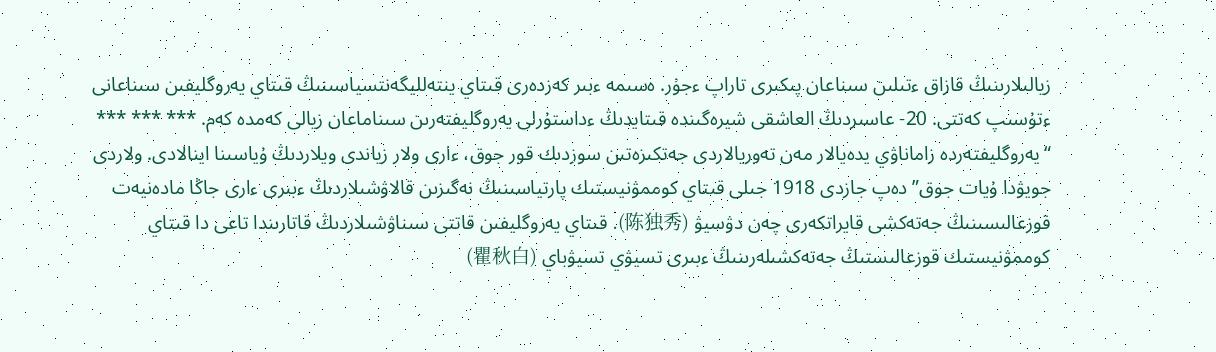زيالىلارىنىڭ قازاق ءتىلىن سىناعان پىكىرى تاراپ ءجۇر. ەسىمە ءبىر كەزدەرى قىتاي ينتەلليگەنتسياسىنىڭ قىتاي يەروگليفىن سىناعانى ءتۇسىپ كەتتى. 20- عاسىردىڭ العاشقى شيرەگىندە قىتايدىڭ ءداستۇرلى يەروگليفتەرىن سىناماعان زيالى كەمدە كەم. *** *** *** “يەروگليفتەردە زاماناۋي يدەيالار مەن تەوريالاردى جەتكىزەتىن سوزدىك قور جوق، ءارى ولار زياندى ويلاردىڭ ۇياسىنا اينالادى. ولاردى جويۋدا ۇيات جوق” دەپ جازدى 1918 جىلى قىتاي كوممۋنيستىك پارتياسىنىڭ نەگىزىن قالاۋشىلاردىڭ ءبىرى ءارى جاڭا مادەنيەت قوزعالىسىنىڭ جەتەكشى قايراتكەرى چەن دۋسيۋ (陈独秀). قىتاي يەروگليفىن قاتتى سىناۋشىلاردىڭ قاتارىندا تاعى دا قىتاي كوممۋنيستىك قوزعالىستىڭ جەتەكشىلەرىنىڭ ءبىرى تسيۋي تسيۋباي (瞿秋白)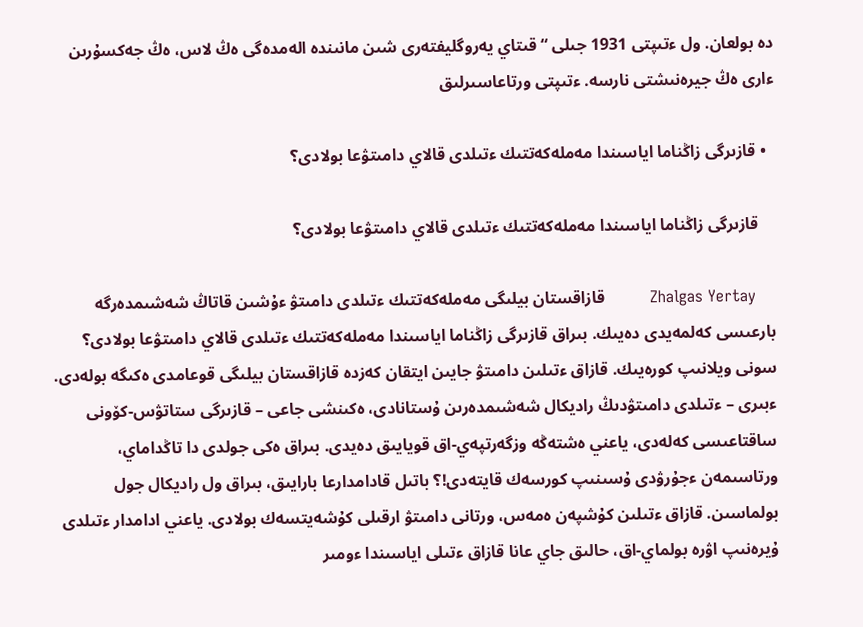دە بولعان. ول ءتىپتى 1931 جىلى “قىتاي يەروگليفتەرى شىن مانىندە الەمدەگى ەڭ لاس، ەڭ جەكسۇرىن ءارى ەڭ جيرەنىشتى نارسە. ءتىپتى ورتاعاسىرلىق

  • قازىرگى زاڭناما اياسىندا مەملەكەتتىك ءتىلدى قالاي دامىتۋعا بولادى؟

    قازىرگى زاڭناما اياسىندا مەملەكەتتىك ءتىلدى قالاي دامىتۋعا بولادى؟

    Zhalgas Yertay         قازاقستان بيلىگى مەملەكەتتىك ءتىلدى دامىتۋ ءۇشىن قاتاڭ شەشىمدەرگە بارعىسى كەلمەيدى دەيىك. بىراق قازىرگى زاڭناما اياسىندا مەملەكەتتىك ءتىلدى قالاي دامىتۋعا بولادى؟ سونى ويلانىپ كورەيىك. قازاق ءتىلىن دامىتۋ جايىن ايتقان كەزدە قازاقستان بيلىگى قوعامدى ەكىگە بولەدى. ءبىرى – ءتىلدى دامىتۋدىڭ راديكال شەشىمدەرىن ۇستانادى، ەكىنشى جاعى – قازىرگى ستاتۋس-كۆونى ساقتاعىسى كەلەدى، ياعني ەشتەڭە وزگەرتپەي-اق قويايىق دەيدى. بىراق ەكى جولدى دا تاڭداماي، ورتاسىمەن ءجۇرۋدى ۇسىنىپ كورسەك قايتەدى!؟ باتىل قادامدارعا بارايىق، بىراق ول راديكال جول بولماسىن. قازاق ءتىلىن كۇشپەن ەمەس، ورتانى دامىتۋ ارقىلى كۇشەيتسەك بولادى. ياعني ادامدار ءتىلدى ۇيرەنىپ اۋرە بولماي-اق، حالىق جاي عانا قازاق ءتىلى اياسىندا ءومىر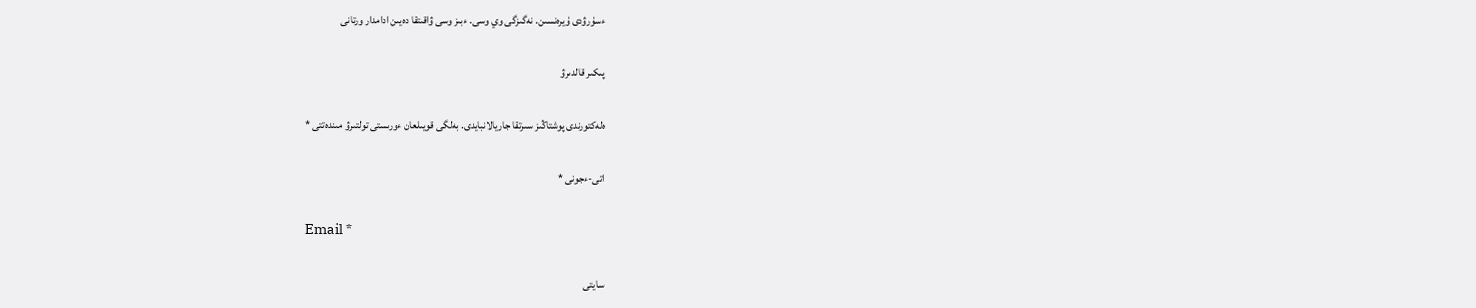ءسۇرۋدى ۇيرەنسىن. نەگىزگى وي وسى. ءبىز وسى ۋاقىتقا دەيىن ادامدار ورتانى

پىكىر قالدىرۋ

ەلەكتورندى پوشتاڭىز سىرتقا جاريالانبايدى. بەلگى قويىلعان ءورىستى تولتىرۋ مىندەتتى *

اتى-ءجونى *

Email *

سايتى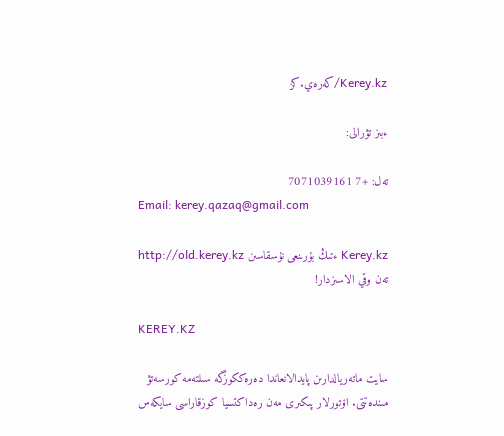Kerey.kz/كەرەي.كز

ءبىز تۋرالى:

تەل: +7 7071039161
Email: kerey.qazaq@gmail.com

Kerey.kz ءتىڭ بۇرىنعى نۇسقاسىن http://old.kerey.kz تەن وقي الاسىزدار!

KEREY.KZ

سايت ماتەريالدارىن پايدالانعاندا دەرەككوزگە سىلتەمە كورسەتۋ مىندەتتى. اۆتورلار پىكىرى مەن رەداكتسيا كوزقاراسى سايكەس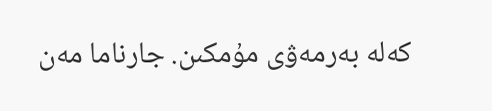كەلە بەرمەۋى مۇمكىن. جارناما مەن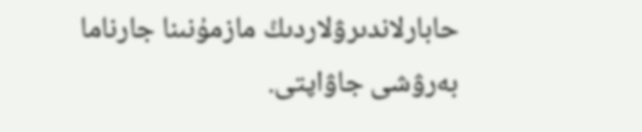حابارلاندىرۋلاردىڭ مازمۇنىنا جارناما بەرۋشى جاۋاپتى.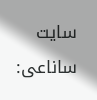سايت ساناعى: